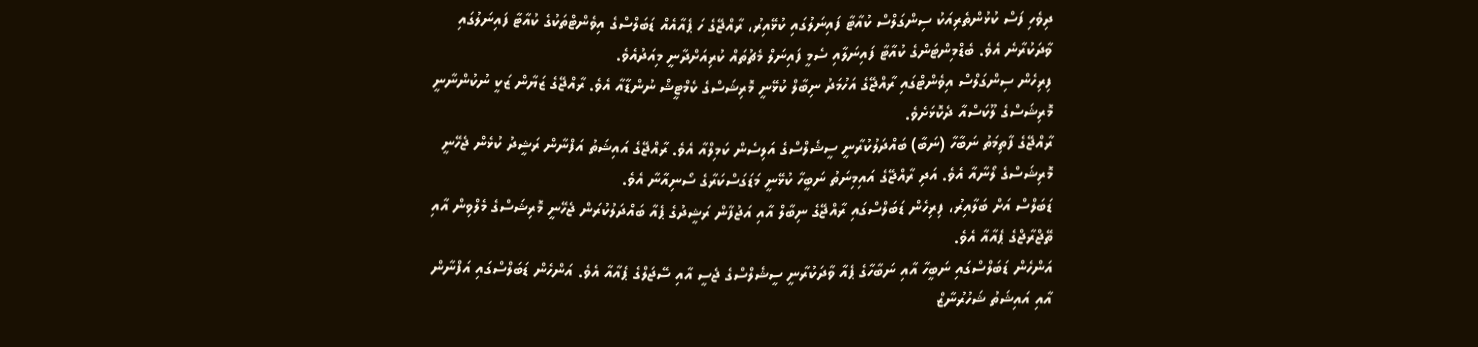ދިވެހި ފަސް ކުޅުންތެރިއަކު ސިންގަލްސް ކުއާޓާ ފައިނަލުގައި ކުޅޭއިރު، ރާއްޖޭގެ ހަ ޕެއާއެއް ޑަބަލްސްގެ އިވެންޓްތަކުގެ ކުއާޓާ ފައިނަލުގައި ވާދަކުރާނެ އެވެ. ބެޑްމިންޓަންގެ ކުއާޓާ ފައިނަލާއި ސެމީ ފައިނަލް މެޗުތައް ކުރިއަށްދާނީ މިއަދުއެވެ.
ފިރިހެން ސިންގަލްސް އިވެންޓްގައި ރާއްޖޭގެ އަހުމަދު ނިބާލް ކުޅޭނީ މޮރިޝަސްގެ ކެމްޓީޝް ނުންޑާއާ އެވެ. ރާއްޖޭގެ ޒަޔާން ޒަކީ ނުކުންނާނީ މޮރިޝަސްގެ ލޫކަސްއާ ދެކޮޅަށެވެ.
ރާއްޖޭގެ ފާތިމަތު ނަބާހާ (ނަބާ) ބައްދަލުކުރާނީ ސީޝެލްސްގެ އަލިސެން ކަމިލްއާ އެވެ. ރާއްޖޭގެ އައިޝަތު އަފްނާން ރަޝީދު ކުޅެން ޖެހޭނީ މޮރިޝަސްގެ ލޯނާއާ އެވެ. އަދި ރާއްޖޭގެ އައިމިނަތު ނަބީހާ ކުޅޭނީ މަޑަގަސްކަރާގެ ސޯނިއާނާ އެވެ.
ޑަބަލްސް އަށް ބަލާއިރު، ފިރިހެން ޑަބަލްސްގައި ރާއްޖޭގެ ނިބާލް އާއި އަޖުފާން ރަޝީދުގެ ޕެއާ ބައްދަލުކުރަން ޖެހޭނީ މޮރިޝަސްގެ މެލްވިން އާއި ތޭޖްރާޖްގެ ޕެއާއާ އެވެ.
އަންހެން ޑަބަލްސްގައި ނަބީހާ އާއި ނަބާހާގެ ޕެއާ ވާދަކުރާނީ ސީޝެލްސްގެ ޖެސީ އާއި ސޭޖަލްގެ ޕެއާއާ އެވެ. އަންހެން ޑަބަލްސްގައި އަފްނާން އާއި އައިޝަތު ޝަހުރުނާޒް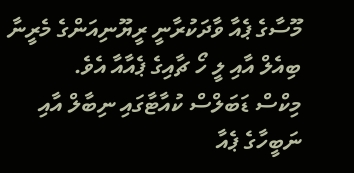މޫސާގެ ޕެއާ ވާދަކުރާނީ ރީޔޫނިއަންގެ މެރީނާ ބިއެލް އާއި ލީ ހޯ ޗާއިގެ ޕެއާއާ އެވެ.
މިކްސް ޑަބަލްސް ކުއާޓާގައި ނިބާލް އާއި ނަބީހާގެ ޕެއާ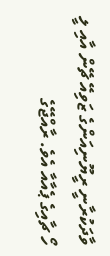ވާދަކުރާނީ ރީޔޫނިއަންގެ ޒަވިއޭ ޗޭން އާއި ލީ ހޯ ޗާއިގެ ޕެއާއާ އެވެ. ރާއްޖޭގެ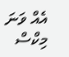އެއް ވަނަ މިކްސް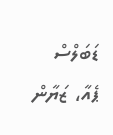ޑަބަލްސް ޕެއާ، ޒަޔާން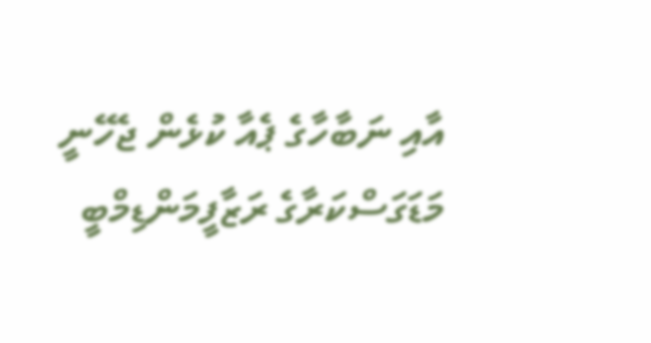އާއި ނަބާހާގެ ޕެއާ ކުޅެން ޖެހޭނީ މަޑަގަސްކަރާގެ ރަޒާފީމަންޑިމްބީ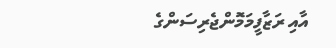އާއި ރަޒާފީމަމޮންޖެރިސަންގެ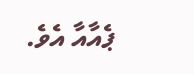ޕެއާއާ އެވެ.